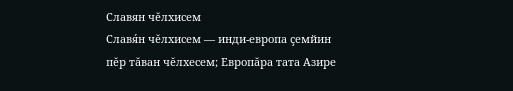Славян чĕлхисем
Славя́н чĕлхисем — инди-европа çемйин пĕр тăван чĕлхесем; Европăра тата Азире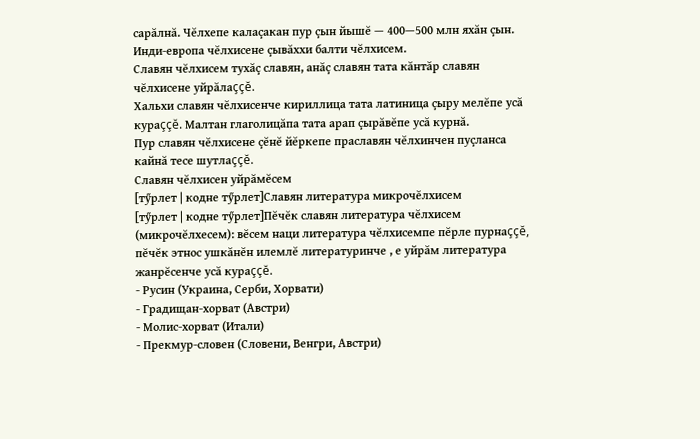сарăлнă. Чĕлхепе калаçакан пур çын йышĕ — 400—500 млн яхăн çын.
Инди-европа чĕлхисене çывăххи балти чĕлхисем.
Славян чĕлхисем тухăç славян, анăç славян тата кăнтăр славян чĕлхисене уйрăлаççĕ.
Хальхи славян чĕлхисенче кириллица тата латиница çыру мелĕпе усă кураççĕ. Малтан глаголицăпа тата арап çырăвĕпе усă курнă.
Пур славян чĕлхисене çĕнĕ йĕркепе праславян чĕлхинчен пуçланса кайнă тесе шутлаççĕ.
Славян чĕлхисен уйрăмĕсем
[тӳрлет | кодне тӳрлет]Славян литература микрочĕлхисем
[тӳрлет | кодне тӳрлет]Пĕчĕк славян литература чĕлхисем (микрочĕлхесем): вĕсем наци литература чĕлхисемпе пĕрле пурнаççĕ, пĕчĕк этнос ушкăнĕн илемлĕ литературинче , е уйрăм литература жанрĕсенче усă кураççĕ.
- Русин (Украина, Серби, Хорвати)
- Градищан-хорват (Австри)
- Молис-хорват (Итали)
- Прекмур-словен (Словени, Венгри, Австри)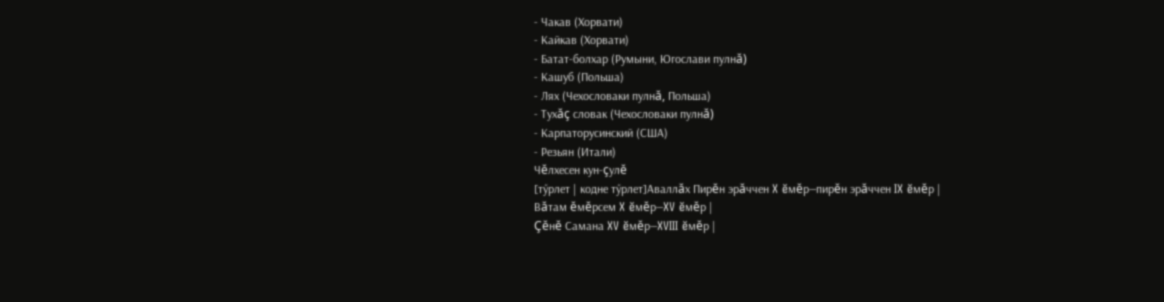- Чакав (Хорвати)
- Кайкав (Хорвати)
- Батат-болхар (Румыни, Югослави пулнă)
- Кашуб (Польша)
- Лях (Чехословаки пулнă, Польша)
- Тухăç словак (Чехословаки пулнă)
- Карпаторусинский (США)
- Резьян (Итали)
Чĕлхесен кун-çулĕ
[тӳрлет | кодне тӳрлет]Аваллăх Пирĕн эрăччен X ĕмĕр—пирĕн эрăччен IX ĕмĕр |
Вăтам ĕмĕрсем X ĕмĕр—XV ĕмĕр |
Çĕнĕ Самана XV ĕмĕр—XVIII ĕмĕр |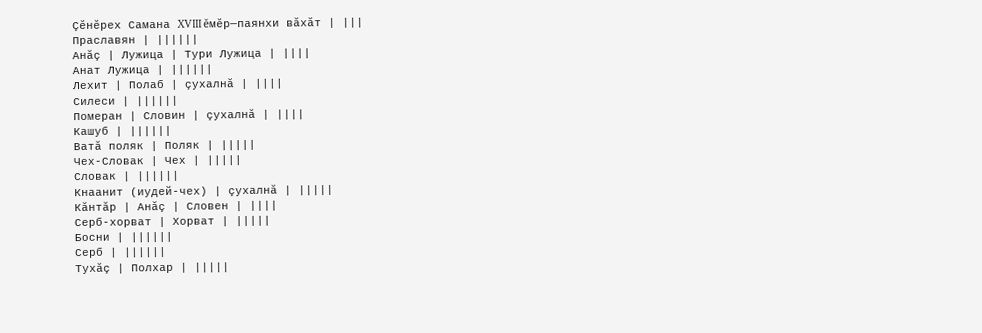Çĕнĕрех Самана XVIII ĕмĕр—паянхи вăхăт | |||
Праславян | ||||||
Анăç | Лужица | Тури Лужица | ||||
Анат Лужица | ||||||
Лехит | Полаб | çухалнă | ||||
Силеси | ||||||
Померан | Словин | çухалнă | ||||
Кашуб | ||||||
Ватă поляк | Поляк | |||||
Чех-Словак | Чех | |||||
Словак | ||||||
Кнаанит (иудей-чех) | çухалнă | |||||
Кăнтăр | Анăç | Словен | ||||
Серб-хорват | Хорват | |||||
Босни | ||||||
Серб | ||||||
Тухăç | Полхар | |||||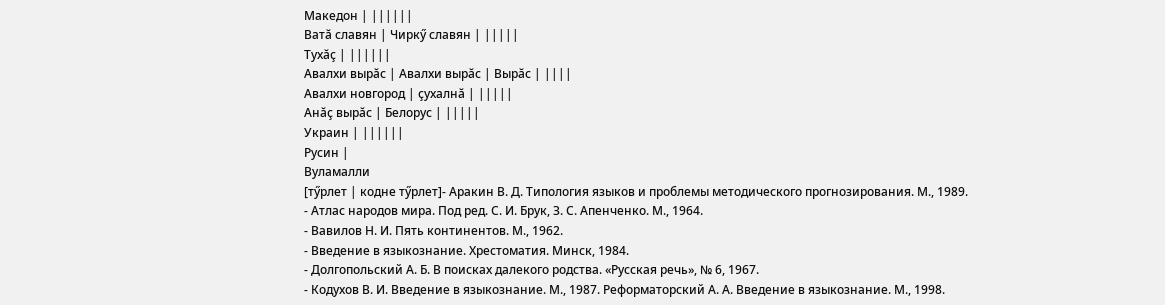Македон | ||||||
Ватă славян | Чиркӳ славян | |||||
Тухăç | ||||||
Авалхи вырăс | Авалхи вырăс | Вырăс | ||||
Авалхи новгород | çухалнă | |||||
Анăç вырăс | Белорус | |||||
Украин | ||||||
Русин |
Вуламалли
[тӳрлет | кодне тӳрлет]- Аракин В. Д. Типология языков и проблемы методического прогнозирования. М., 1989.
- Атлас народов мира. Под ред. С. И. Брук, З. С. Апенченко. М., 1964.
- Вавилов Н. И. Пять континентов. М., 1962.
- Введение в языкознание. Хрестоматия. Минск, 1984.
- Долгопольский А. Б. В поисках далекого родства. «Русская речь», № 6, 1967.
- Кодухов В. И. Введение в языкознание. М., 1987. Реформаторский А. А. Введение в языкознание. М., 1998.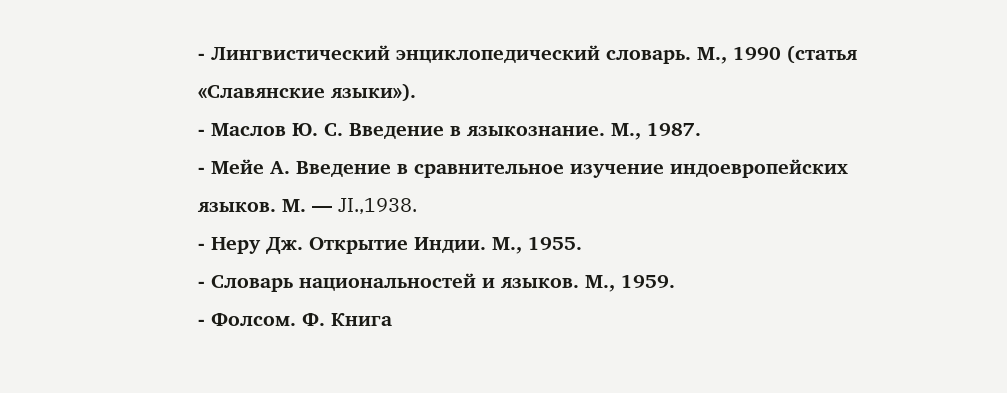- Лингвистический энциклопедический словарь. М., 1990 (статья «Славянские языки»).
- Маслов Ю. С. Введение в языкознание. М., 1987.
- Мейе А. Введение в сравнительное изучение индоевропейских языков. М. — JI.,1938.
- Неру Дж. Открытие Индии. М., 1955.
- Словарь национальностей и языков. М., 1959.
- Фолсом. Ф. Книга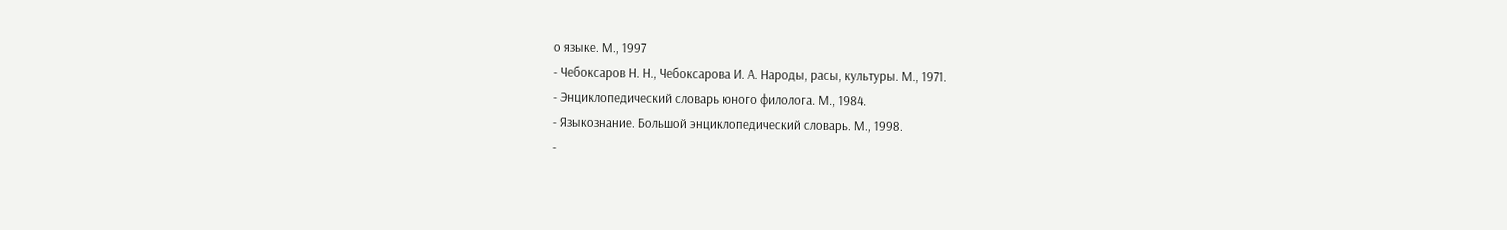о языке. М., 1997
- Чебоксаров Н. Н., Чебоксарова И. А. Народы, расы, культуры. М., 1971.
- Энциклопедический словарь юного филолога. М., 1984.
- Языкознание. Большой энциклопедический словарь. М., 1998.
-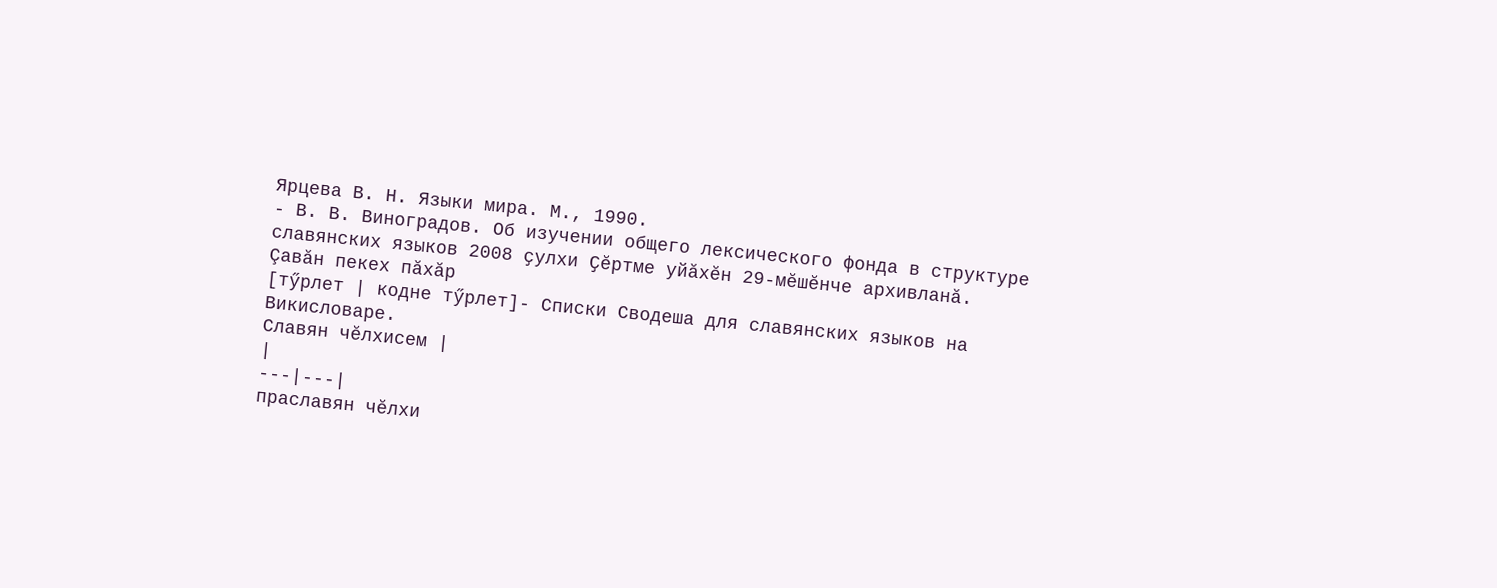Ярцева В. Н. Языки мира. М., 1990.
- В. В. Виноградов. Об изучении общего лексического фонда в структуре славянских языков 2008 ҫулхи Ҫӗртме уйӑхӗн 29-мӗшӗнче архивланӑ.
Çавăн пекех пăхăр
[тӳрлет | кодне тӳрлет]- Списки Сводеша для славянских языков на Викисловаре.
Славян чĕлхисем |
|
---|---|
праславян чĕлхи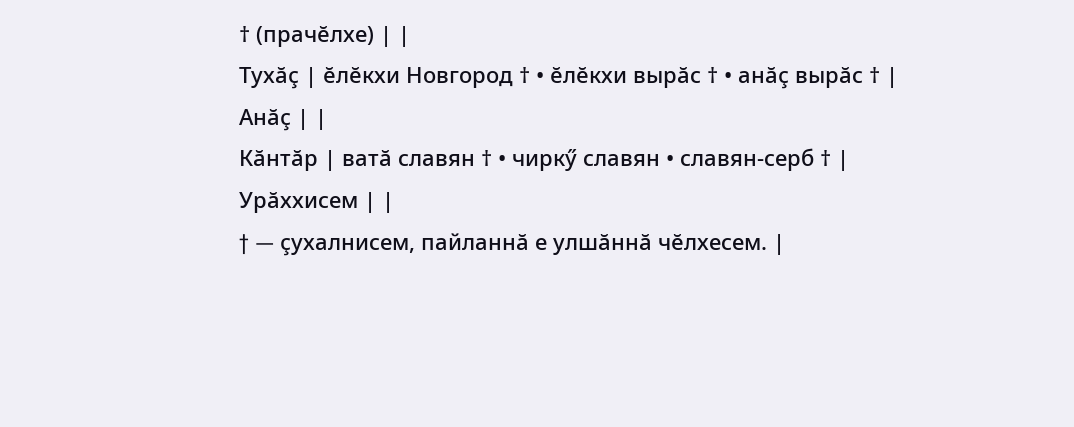† (прачĕлхе) | |
Тухăç | ĕлĕкхи Новгород † • ĕлĕкхи вырăс † • анăç вырăс † |
Анăç | |
Кăнтăр | ватă славян † • чиркӳ славян • славян-серб † |
Урăххисем | |
† — çухалнисем, пайланнă е улшăннă чĕлхесем. |